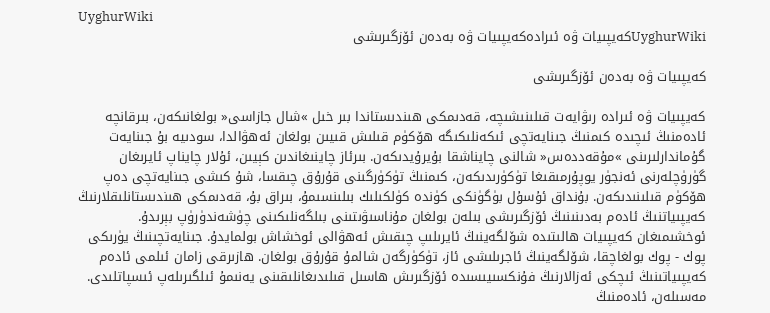UyghurWiki
UyghurWikiكەيپىيات ۋە ئىرادەكەيپىيات ۋە بەدەن ئۆزگىرىشى

كەيپىيات ۋە بەدەن ئۆزگىرىشى

كەيپىيات ۋە ئىرادە رىۋايەت قىلىنىشىچە، قەدىمكى ھىندىستاندا بىر خىل »شال جازاسى« بولغانىكەن، بىرقانچە ئادەمنىڭ ئىچىدە كىمنىڭ جىنايەتچى ئىكەنلىكىگە ھۆكۈم قىلىش قىيىن بولغان ئەھۋالدا، سودىيە بۇ جىنايەت گۇماندارلىرىنى »مۇقەددەس« شالنى چايناشقا بۇيرۇيدىكەن. بىرئاز چاينىغاندىن كېيىن، ئۇلار چايناپ ئايرىغان گۈرۈچلەرنى ئەنجۈر يوپۇرمىقىغا تۈكۈرىدىكەن، كىمنىڭ تۈكۈرگىنى قۇرۇق چىقسا، شۇ كىشى جىنايەتچى دەپ ھۆكۈم قىلىنىدىكەن. بۇنداق ئۇسۇل بۈگۈنكى كۈندە كۈلكىلىك بىلىنسىمۇ، بىراق بۇ، قەدىمكى ھىندىستانلىقلارنىڭ كەيپىياتنىڭ ئادەم بەدىنىنىڭ ئۆزگىرىشى بىلەن بولغان مۇناسىۋىتىنى بىلگەنلىكىنى چۈشەندۈرۈپ بېرىدۇ. ئوخشىمىغان كەيپىيات ھالىتىدە شۆلگەينىڭ ئايرىلىپ چىقىش ئەھۋالى ئوخشاش بولمايدۇ. جىنايەتچىنىڭ يۈرىكى پوك - پوك بولغاچقا، شۆلگەينىڭ ئاجرىلىشى ئاز، تۈكۈرگەن شالمۇ قۇرۇق بولغان. ھازىرقى زامان ئىلمى ئادەم كەيپىياتىنىڭ ئىچكى ئەزالارنىڭ فۇنكسىيىسىدە ئۆزگىرىش ھاسىل قىلىدىغانلىقىنى يەنىمۇ ئىلگىرىلەپ ئىسپاتلىدى. مەسىلەن، ئادەمنىڭ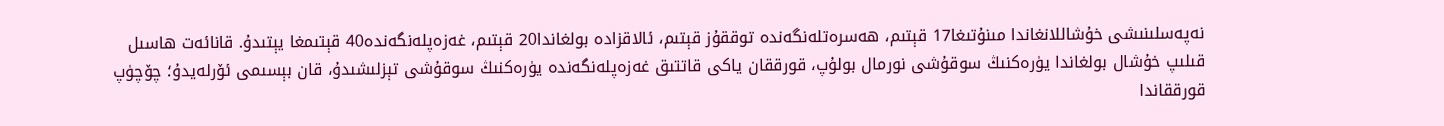نەپەسلىنىشى خۇشاللانغاندا مىنۇتىغا17 قېتىم، ھەسرەتلەنگەندە توققۇز قېتىم، ئالاقزادە بولغاندا20 قېتىم، غەزەپلەنگەندە40 قېتىمغا يېتىدۇ. قانائەت ھاسىل قىلىپ خۇشال بولغاندا يۈرەكنىڭ سوقۇشى نورمال بولۇپ، قورققان ياكى قاتتىق غەزەپلەنگەندە يۈرەكنىڭ سوقۇشى تېزلىشىدۇ، قان بېسىمى ئۆرلەيدۇ؛ چۆچۈپ قورققاندا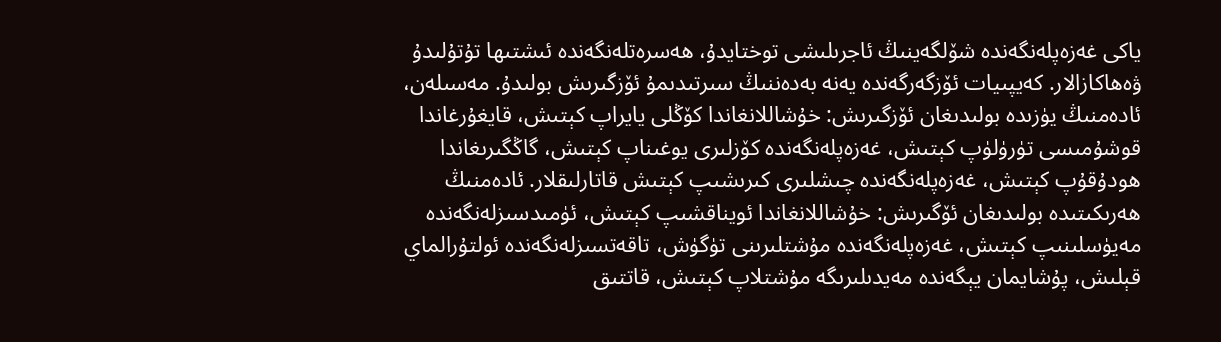ياكى غەزەپلەنگەندە شۆلگەينىڭ ئاجرىلىشى توختايدۇ، ھەسرەتلەنگەندە ئىشتىھا تۇتۇلىدۇ ۋەھاكازالار. كەيپىيات ئۆزگەرگەندە يەنە بەدەننىڭ سىرتىدىمۇ ئۆزگىرىش بولىدۇ. مەسىلەن، ئادەمنىڭ يۈزىدە بولىدىغان ئۆزگىرىش: خۇشاللانغاندا كۆڭلى يايراپ كېتىش، قايغۇرغاندا قوشۇمىسى تۈرۈلۈپ كېتىش، غەزەپلەنگەندە كۆزلىرى يوغىناپ كېتىش، گاڭگىرىغاندا ھودۇقۇپ كېتىش، غەزەپلەنگەندە چىشلىرى كىرىشىپ كېتىش قاتارلىقلار. ئادەمنىڭ ھەرىكىتىدە بولىدىغان ئۆگىرىش: خۇشاللانغاندا ئويناقشىپ كېتىش، ئۈمىدسىزلەنگەندە مەيۈسلىنىپ كېتىش، غەزەپلەنگەندە مۇشتلىرىنى تۈگۈش، تاقەتسىزلەنگەندە ئولتۇرالماي قېلىش، پۇشايمان يېگەندە مەيدىلىرىگە مۇشتلاپ كېتىش، قاتتىق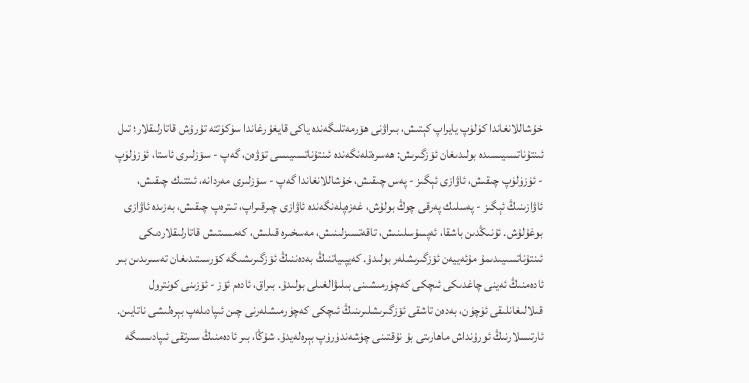خۇشاللانغاندا كۈلۈپ يايراپ كېتىش، بىراۋنى ھۆرمەتلىگەندە ياكى قايغۇرغاندا سۈكۈتتە تۇرۇش قاتارلىقلار؛ تىل ئىنتۇناتسىيىسىدە بولىدىغان ئۆزگىرىش: ھەسرەتلەنگەندە ئىنتۇناتسىيىسى تۆۋەن، گەپ - سۆزلىرى ئاستا، ئۈزۈلۈپ - ئۈزۈلۈپ چىقىش، ئاۋازى ئېگىز - پەس چىقىش، خۇشاللانغاندا گەپ - سۆزلىرى مەردانە، ئىتتىك چىقىش، ئاۋازىنىڭ ئېگىز - پەسلىك پەرقى چوڭ بولۇش، غەزەپلەنگەندە ئاۋازى چىرقىراپ، تىترەپ چىقىش، بەزىدە ئاۋازى بوغۇلۇش. ئۇنىڭدىن باشقا، ئەپسۇسلىنىش، تاقەتسىزلىنىش، مەسخىرە قىلىش، كەمسىتىش قاتارلىقلاردىكى ئىنتۇناتسىيىدىمۇ مۇئەييەن ئۆزگىرىشلەر بولىدۇ. كەيپىياتنىڭ بەدەننىڭ ئۆزگىرىشىگە كۆرسىتىدىغان تەسىرىدىن بىر ئادەمنىڭ ئەينى چاغدىكى ئىچكى كەچۈرمىشىنى بىلىۋالغىلى بولىدۇ. بىراق، ئادەم ئۆز - ئۆزىنى كونترول قىلالىغانلىقى ئۈچۈن، بەدەن تاشقى ئۆزگىرىشلىرىنىڭ ئىچكى كەچۈرمىشلەرنى چىن ئىپادىلەپ بېرەلىشى ناتايىن. ئارتىسلارنىڭ ئورۇنداش ماھارىتى بۇ نۇقتىنى چۈشەندۈرۈپ بېرەلەيدۇ. شۇڭا، بىر ئادەمنىڭ سىرتقى ئىپادىسىگە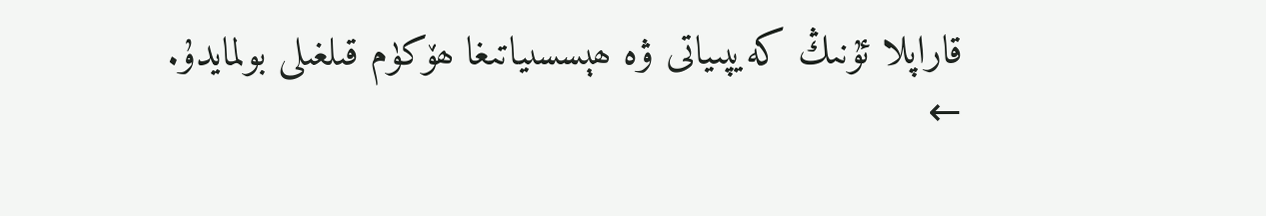قاراپلا ئۇنىڭ كەيپىياتى ۋە ھېسسىياتىغا ھۆكۈم قىلغىلى بولمايدۇ.
←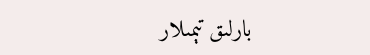بارلىق تېمىلار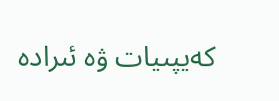كەيپىيات ۋە ئىرادە